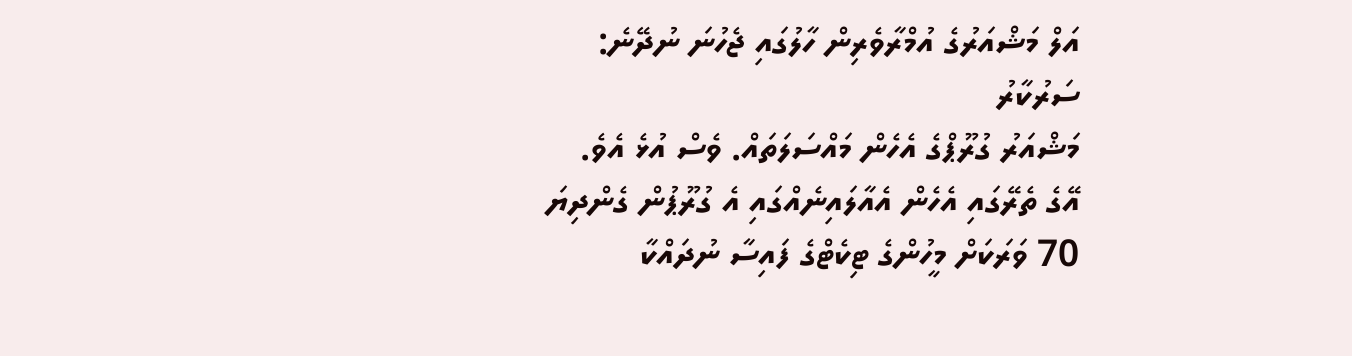އަލް މަޝްއަރުގެ އުމްރާވެރިން ހާލުގައި ޖެހުނަ ނުދޭނެ: ސަރުކާރު
މަޝްއަރު ގުރޫޕްގެ އެހެން މައްސަލަތައް. ވެސް އުޅެ އެވެ. އޭގެ ތެރޭގައި އެހެން އެއާލައިނެއްގައި އެ ގުރޫޕުން ގެންދިޔަ 70 ވަރަކަށް މީހުންގެ ޓިކެޓްގެ ފައިސާ ނުދައްކާ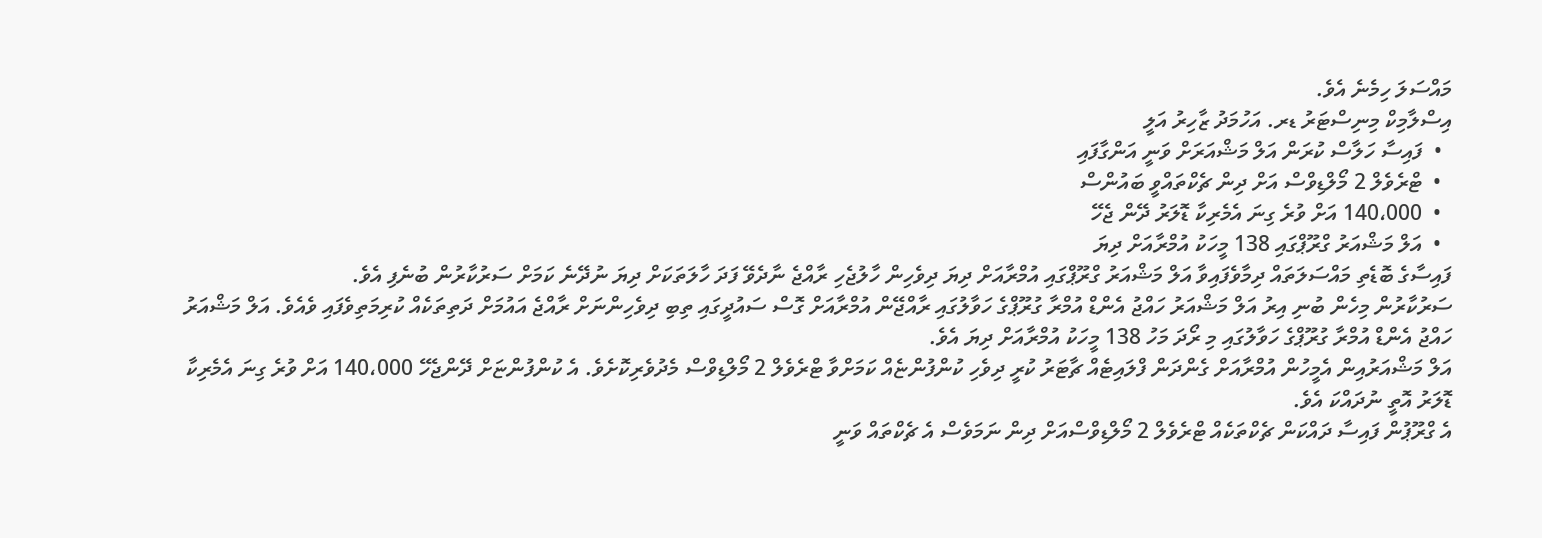މައްސަލަ ހިމެނެ އެވެ.
އިސްލާމިކް މިނިސްޓަރު ޑރ. އަހުމަދު ޒާހިރު އަލީ
  •  ފައިސާ ހަލާސް ކުރަން އަލް މަޝްއަރަށް ވަނީ އަންގާފައި
  •  ޓްރެވެލް 2 މޯލްޑިވްސް އަށް ދިން ޗެކްތައްވީ ބައުންސް
  •  140،000 އަށް ވުރެ ގިނަ އެމެރިކާ ޑޮލަރު ދޭން ޖެހޭ
  •  އަލް މަޝްއަރު ގްރޫޕްގައި 138 މީހަކު އުމްރާއަށް ދިޔަ
ފައިސާގެ ބޮޑެތި މައްސަލަތައް ދިމާވެފައިވާ އަލް މަޝްއަރު ގްރޫޕްގައި އުމްރާއަށް ދިޔަ ދިވެހިން ހާލުޖެހި ރާއްޖެ ނާދެވޭ ފަދަ ހާލަތަކަށް ދިޔަ ނުދޭނެ ކަމަށް ސަރުކާރުން ބުނެފި އެވެ.
ސަރުކާރުން މިހެން ބުނި އިރު އަލް މަޝްއަރު ހައްޖު އެންޑް އުމްރާ ގުރޫޕްގެ ހަވާލުގައި ރާއްޖޭން އުމްރާއަށް ގޮސް ސައުދީގައި ތިބި ދިވެހިންނަށް ރާއްޖެ އައުމަށް ދަތިތަކެއް ކުރިމަތިވެފައި ވެއެވެ. އަލް މަޝްއަރު ހައްޖު އެންޑް އުމްރާ ގުރޫޕްގެ ހަވާލުގައި މި ރޯދަ މަހު 138 މީހަކު އުމްރާއަށް ދިޔަ އެވެ.
އަލް މަޝްއަރުއިން އެމީހުން އުމްރާއަށް ގެންދަން ފްލައިޓެއް ޗާޓަރު ކުރީ ދިވެހި ކުންފުންޏެއް ކަމަށްވާ ޓްރެވެލް 2 މޯލްޑިވްސް މެދުވެރިކޮށެވެ. އެ ކުންފުންޏަށް ދޭންޖެހޭ 140،000 އަށް ވުރެ ގިނަ އެމެރިކާ ޑޮލަރު އޮތީ ނުދައްކަ އެވެ.
އެ ގްރޫޕުން ފައިސާ ދައްކަން ޗެކްތަކެއް ޓްރެވެލް 2 މޯލްޑިވްސްއަށް ދިން ނަމަވެސް އެ ޗެކްތައް ވަނީ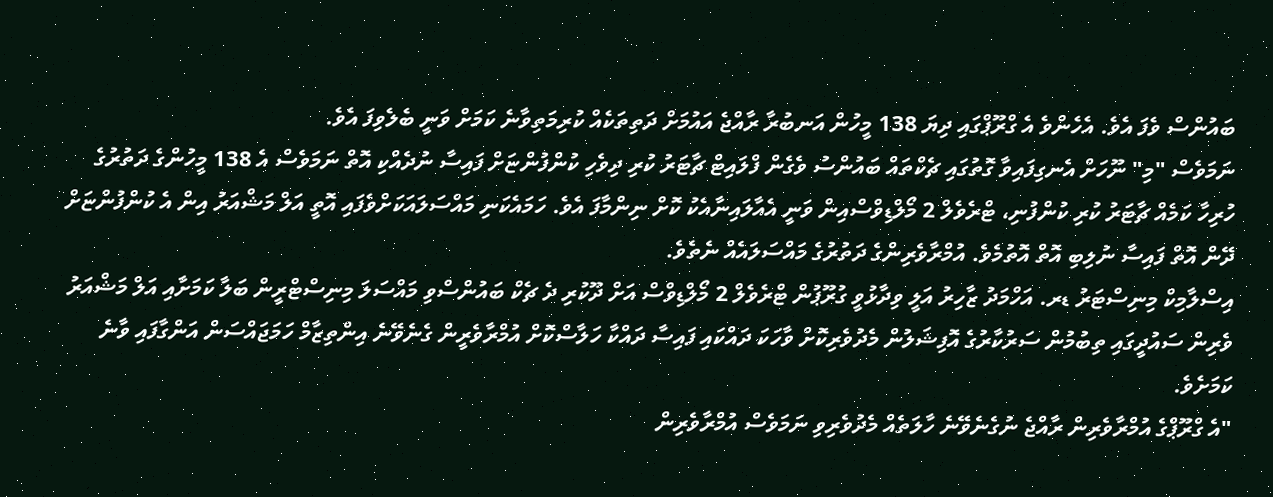ބައުންސް ވެފަ އެވެ. އެހެންވެ އެ ގްރޫޕްގައި ދިޔަ 138 މީހުން އަނބުރާ ރާއްޖެ އައުމަށް ދަތިތަކެއް ކުރިމަތިވާނެ ކަމަށް ވަނީ ބެލެވިފަ އެވެ.
ނަމަވެސް "މި" ނޫހަށް އެނގިފައިވާ ގޮތުގައި ޗެކްތައް ބައުންސު ވެގެން ފްލައިޓް ޗާޓަރު ކުރި ދިވެހި ކުންފުންޏަށް ފައިސާ ނުދެއްކި އޮތް ނަމަވެސް އެ 138 މީހުންގެ ދަތުރުގެ ހުރިހާ ކަމެއް ޗާޓަރު ކުރި ކުންފުނި، ޓްރެވެލް 2 މޯލްޑިވްސްއިން ވަނީ އެއާލައިނާއެކު ކޮށް ނިންމާފަ އެވެ. ހަމައެކަނި މައްސަލައަކަށްވެފައި އޮތީ އަލް މަޝްއަރު އިން އެ ކުންފުންޏަށް ދޭން އޮތް ފައިސާ ނުލިބި އޮތް އޮތުމެވެ. އުމްރާވެރިންގެ ދަތުރުގެ މައްސަލައެއް ނެތެވެ.
އިސްލާމިކް މިނިސްޓަރު ޑރ. އަހްމަދު ޒާހިރު އަލީ ވިދާޅުވީ ގުރޫޕުން ޓްރެވެލް 2 މޯލްޑިވްސް އަށް ދޫކުރި ދެ ޗެކް ބައުންސްވި މައްސަލަ މިނިސްޓްރީން ބަލާ ކަމަށާއި އަލް މަޝްއަރު ވެރިން ސައުދީގައި ތިބުމުން ސަރުކާރުގެ އޮފިޝަލުން މެދުވެރިކޮށް ވާހަކަ ދައްކައި ފައިސާ ދައްކާ ހަލާސްކޮށް އުމްރާވެރީން ގެނެވޭނެ އިންތިޒާމް ހަމަޖައްސަން އަންގާފައި ވާނެ ކަމަށެވެ.
"އެ ގްރޫޕްގެ އުމްރާވެރިން ރާއްޖެ ނުގެނެވޭނެ ހާލަތެއް މެދުވެރިވި ނަމަވެސް އުމްރާވެރިން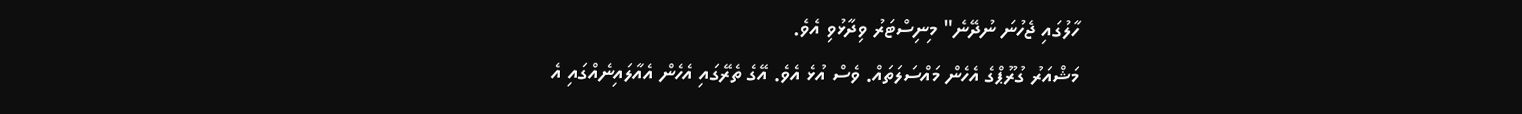ހާލުގައި ޖެހުނަ ނުދޭނެ" މިނިސްޓަރު ވިދާޅުވި އެވެ.
މަޝްއަރު ގުރޫޕްގެ އެހެން މައްސަލަތައް. ވެސް އުޅެ އެވެ. އޭގެ ތެރޭގައި އެހެން އެއާލައިނެއްގައި އެ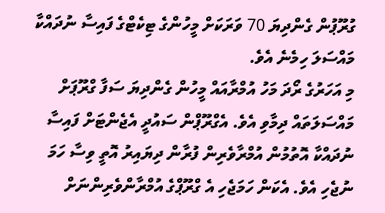ގުރޫޕުން ގެންދިޔަ 70 ވަރަކަށް މީހުންގެ ޓިކެޓްގެ ފައިސާ ނުދައްކާ މައްސަލަ ހިމެނެ އެވެ.
މި އަހަރުގެ ރޯދަ މަހު އުމްރާއައް މީހުން ގެންދިޔަ ސަފާ ގްރޫޕަށް މައްސަލަތައް ދިމާވި އެވެ. އެގްރޫޕްން ސައުދީ އެޖެންޓަށް ފައިސާ ނުދައްކާ އޮތުމުން އުމްރާވެރިން ފުރާން ދިޔައިރު އޮތީ ވިސާ ހަމަ ނުޖެހި އެވެ. އެކަން ހަމަޖެހި އެ ގްރޫޕްގެ އުމްރާންވެރިންނަށް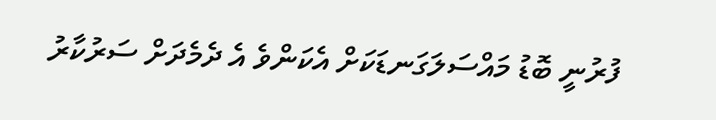ފުރުނީ ބޮޑު މައްސަލަގަނޑަކަށް އެކަންވެ އެ ދެމެދަށް ސަރުކާރު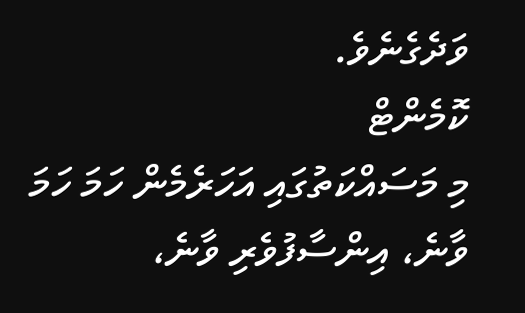ވަދެގެނެވެ.
ކޮމެންޓް
މި މަސައްކަތުގައި އަހަރެމެން ހަމަ ހަމަ ވާނެ، އިންސާފުވެރި ވާނެ،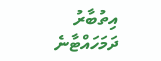އިތުބާރު ދަމަހައްޓާނެ